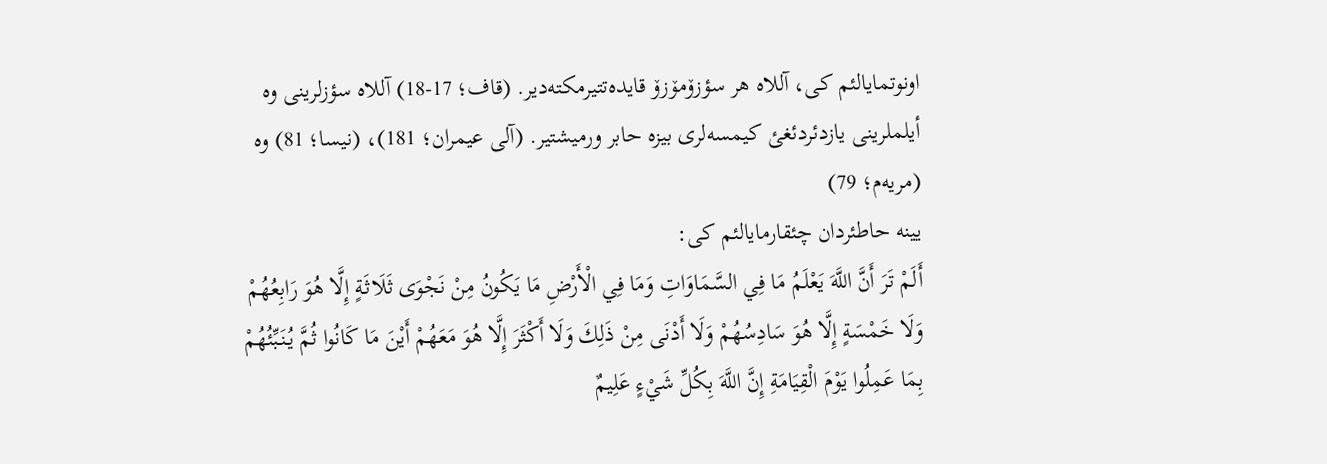اونوتمایالئم کی، آللاە هر سؤزۆمۆزۆ قایدەتتیرمکتەدیر. (قاف؛ 17-18) آللاە سؤزلرینی وە أیلملرینی یازدئردئغئ کیمسەلری بیزە حابر ورمیشتیر. (آلی عیمران؛ 181)، (نیسا؛ 81) وە (مریەم؛ 79)
یینە حاطئردان چئقارمایالئم کی:
أَلَمْ تَرَ أَنَّ اللَّهَ يَعْلَمُ مَا فِي السَّمَاوَاتِ وَمَا فِي الْأَرْضِ مَا يَكُونُ مِنْ نَجْوَى ثَلَاثَةٍ إِلَّا هُوَ رَابِعُهُمْ وَلَا خَمْسَةٍ إِلَّا هُوَ سَادِسُهُمْ وَلَا أَدْنَى مِنْ ذَلِكَ وَلَا أَكْثَرَ إِلَّا هُوَ مَعَهُمْ أَيْنَ مَا كَانُوا ثُمَّ يُنَبِّئُهُمْ بِمَا عَمِلُوا يَوْمَ الْقِيَامَةِ إِنَّ اللَّهَ بِكُلِّ شَيْءٍ عَلِيمٌ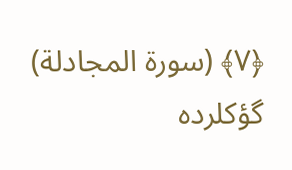﴿۷﴾ (سورة المجادلة)
گؤکلردە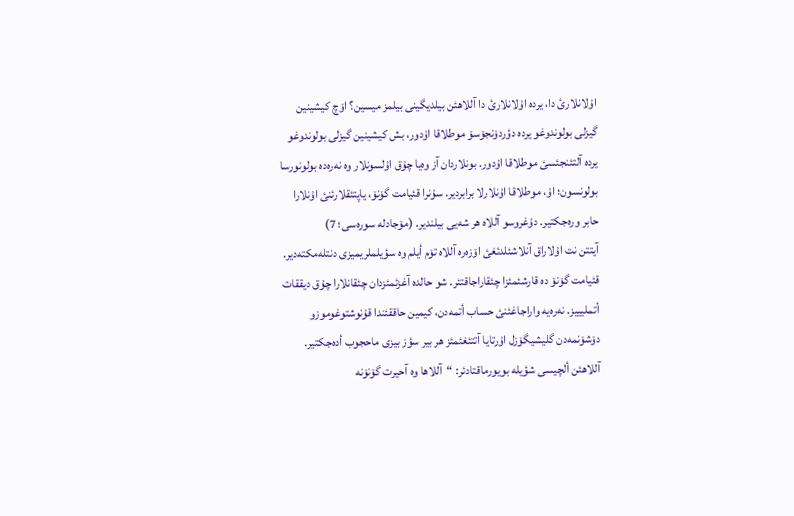اۇلانلارئ دا، یردە اۇلانلارئ دا آللاهئن بیلدیگینی بیلمز میسین؟ اۆچ کیشینین گیزلی بولوندوغو یردە دؤردۆنجۆسۆ موطلاقا اۇدور، بش کیشینین گیزلی بولوندوغو یردە آلتئنجئسئ موطلاقا اۇدور. بونلاردان آز وەیا چۇق اۇلسونلار وە نەرەدە بولونورسا بولونسون؛ اۇ، موطلاقا اۇنلارلا برابردیر. سۇنرا قئیامت گۆنۆ، یاپتئقلارئنئ اۇنلارا حابر ورەجکتیر. دۇغروسو آللاە هر شەیی بیلندیر. (مۆجادلە سورەسی؛ 7)
آیتتن نت اۇلاراق آنلاشئلدئغئ اۆزەرە آللاە تۆم أیلم وە سؤیلملریمیزی دنتلەمکتەدیر. قئیامت گۆنۆ دە قارشئمئزا چئقاراجاقتئر. شو حالدە آغزئمئزدان چئقانلارا چۇق دیققات أتملیییز. نەرەیە واراجاغئنئ حساب أتمەدن، کیمین حاققئندا قۇنوشتوغوموزو دۆشۆنمەدن گلیشیگۆزل اۇرتایا آتتئغئمئز هر بیر سؤز بیزی ماحجوب أدەجکتیر.
آللاهئن ألچیسی شؤیلە بویورماقتادئر: “آللاها وە آحیرت گۆنۆنە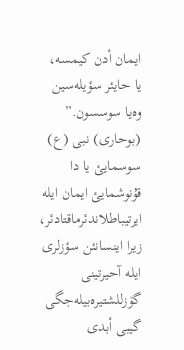ایمان أدن کیمسە، یا حایئر سؤیلەسین وەیا سوسسون.” (بوحاری) نبی (ع) سوسمایئ یا دا قۇنوشمایئ ایمان ایلە ایرتیباطلاندئرماقتادئر، زیرا اینسانئن سؤزلری ایلە آحیرتینی گۆزللشتیرەبیلەجگی گیبی أبدی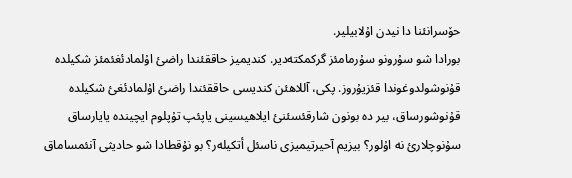حۆسرانئنا دا نیدن اۇلابیلیر.
بورادا شو سۇرونو سۇرمامئز گرکمکتەدیر. کندیمیز حاققئندا راضئ اۇلمادئغئمئز شکیلدە قۇنوشولدوغوندا قئزیۇروز. پکی، آللاهئن کندیسی حاققئندا راضئ اۇلمادئغئ شکیلدە قۇنوشورساق، بیر دە بونون شارقئسئنئ ایلاهیسینی یاپئپ تۇپلوم ایچیندە یایارساق سۇنوچلارئ نە اۇلور؟ بیزیم آحیرتیمیزی ناسئل أتکیلەر؟ بو نۇقطادا شو حادیثی آنئمساماق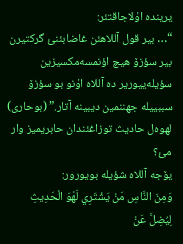یریندە اۇلاجاقتئر:
“… بیر قول آللاهئن غاضابئنئ گرکتیرن بیر سؤزۆ هیچ اؤنمسەمکسیزین سؤیلەییوریر دە آللاە اۇنو بو سؤزۆ سببییلە جهننمین دیبینە آتار.” (بوحاری)
لهوەل حادیث توزاغئندان حابریمیز وار مئ؟
یۆجە آللاە شؤیلە بویورور:
وَمِنَ النَّاسِ مَنْ يَشْتَرِي لَهْوَ الْحَدِيثِ لِيُضِلَّ عَنْ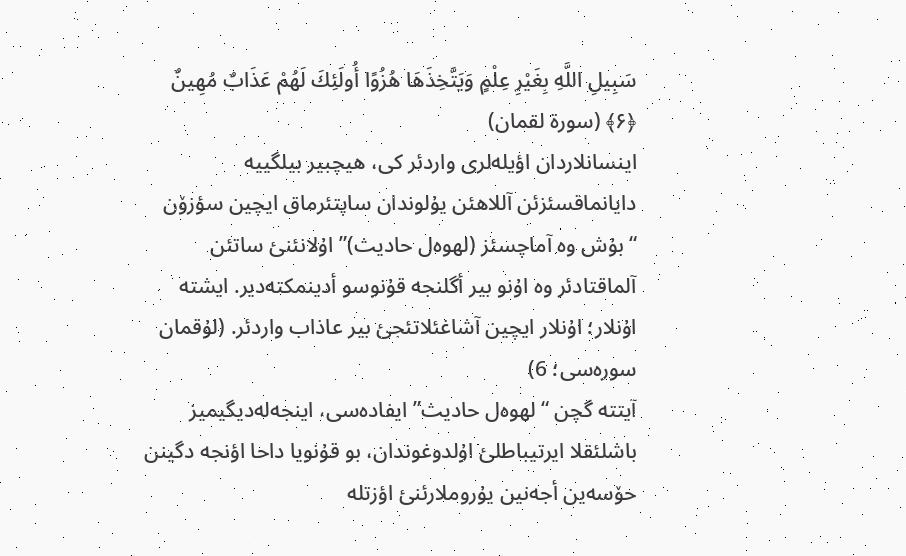سَبِيلِ اللَّهِ بِغَيْرِ عِلْمٍ وَيَتَّخِذَهَا هُزُوًا أُولَئِكَ لَهُمْ عَذَابٌ مُهِينٌ ﴿۶﴾ (سورة لقمان)
اینسانلاردان اؤیلەلری واردئر کی، هیچبیر بیلگییە دایانماقسئزئن آللاهئن یۇلوندان ساپتئرماق ایچین سؤزۆن “بۇش وە آماچسئز (لهوەل حادیث)” اۇلانئنئ ساتئن آلماقتادئر وە اۇنو بیر أگلنجە قۇنوسو أدینمکتەدیر. ایشتە اۇنلار؛ اۇنلار ایچین آشاغئلاتئجئ بیر عاذاب واردئر. (لۇقمان سورەسی؛ 6)
آیتتە گچن “لهوەل حادیث” ایفادەسی، اینجەلەدیگیمیز باشلئقلا ایرتیباطلئ اۇلدوغوندان، بو قۇنویا داحا اؤنجە دگینن حۆسەین أجەنین یۇروملارئنئ اؤزتلە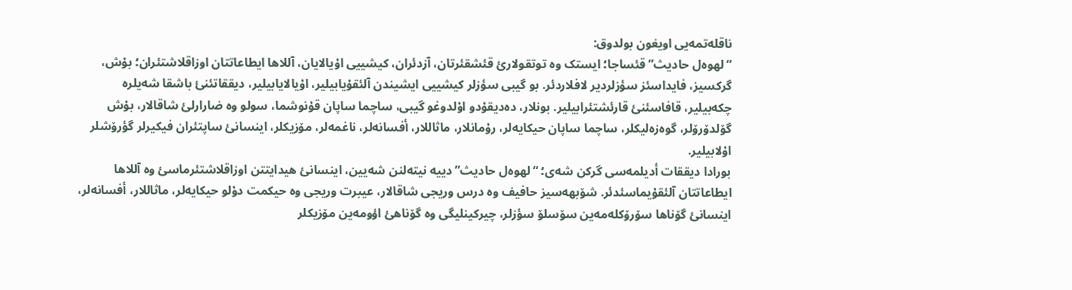ناقلەتمەیی اویغون بولدوق:
“لهوەل حادیث” قئساجا؛ ایستک وە توتقولارئ قئشقئرتان، آزدئران، کیشییی اۇیالایان، آللاها ایطاعاتتان اوزاقلاشتئران؛ بۇش، گرکسیز، فایداسئز سؤزلردیر لافلاردئر. بو گیبی سؤزلر کیشییی ایشیندن آلئقۇیابیلیر، اۇیالایابیلیر، دیققاتئنئ باشقا شەیلرە چکەبیلیر، قافاسئنئ قارئشتئرابیلیر. بونلار، دەدیقۇدو اۇلدوغو گیبی، ساچما ساپان قۇنوشما، سولو وە ضارارلئ شاقالار، بۇش گۆلدۆرۆلر، گوەزەلیکلر، ساچما ساپان حیکایەلر، رۇمانلار، ماثاللار، أفسانەلر، ناغمەلر، مۆزیکلر، اینسانئ ساپتئران فیکیرلر گؤرۆشلر اۇلابیلیر.
بورادا دیققات أدیلمەسی گرکن شەی؛ “لهوەل حادیث” دییە نیتەلنن شەیین، اینسانئ هیدایتتن اوزاقلاشتئرماسئ وە آللاها ایطاعاتتان آلئقۇیماسئدئر. شۆبهەسیز حافیف وە درس وریجی شاقالار، عیبرت وریجی وە حیکمت دۇلو حیکایەلر، ماثاللار، أفسانەلر، اینسانئ گۆناها سۆرۆکلەمەین سۆسلۆ سؤزلر، چیرکینلیگی وە گۆناهئ اؤومەین مۆزیکلر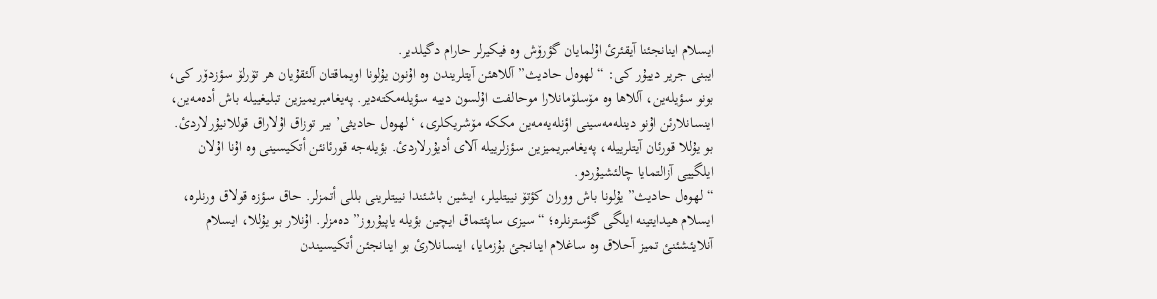ایسلام اینانجئنا آیقئرئ اۇلمایان گؤرۆش وە فیکیرلر حارام دگیلدیر.
ایبنی جریر دییۇر کی: “لهوەل حادیث” آللاهئن آیتلریندن وە اۇنون یۇلونا اویماقتان آلئقۇیان هر تۆرلۆ سؤزدۆر کی، بونو سؤیلەین، آللاها وە مۆسلۆمانلارا موحالفت اۇلسون دییە سؤیلەمکتەدیر. پەیغامبریمیزین تبلیغییلە باش أدەمەین، اینسانلارئن اۇنو دینلەمەسینی اؤنلەیەمەین مککە مۆشریکلری، ‘لهوەل حادیثی’ بیر توزاق اۇلاراق قوللانیۇرلاردئ. بو یۇللا قورئان آیتلرییلە، پەیغامبریمیزین سؤزلرییلە آلای أدیۇرلاردئ. بؤیلەجە قورئانئن أتکیسینی وە اۇنا اۇلان ایلگییی آزالتمایا چالئشیۇردو.
“لهوەل حادیث” یۇلونا باش ووران کؤتۆ نییتلیلر، ایشین باشئندا نییتلرینی بللی أتمزلر. حاق سؤزە قولاق ورنلرە، ایسلام هیدایتینە ایلگی گؤسترنلرە؛ “سیزی ساپئتماق ایچین بؤیلە یاپیۇروز” دەمزلر. اۇنلار بو یۇللا، ایسلام آنلایئشئنئ تمیز آحلاق وە ساغلام اینانجئ بۇزمایا، اینسانلارئ بو اینانجئن أتکیسیندن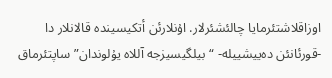اوزاقلاشتئرمایا چالئشئرلار. اۇنلارئن أتکیسیندە قالانلار دا -قورئانئن دەییشییلە- “بیلگیسیزجە آللاە یۇلوندان” ساپتئرماق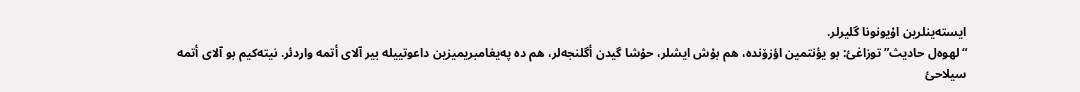ایستەینلرین اۇیونونا گلیرلر.
“لهوەل حادیث” توزاغئ: بو یؤنتمین اؤزۆندە، هم بۇش ایشلر، حۇشا گیدن أگلنجەلر، هم دە پەیغامبریمیزین داعوتییلە بیر آلای أتمە واردئر. نیتەکیم بو آلای أتمە سیلاحئ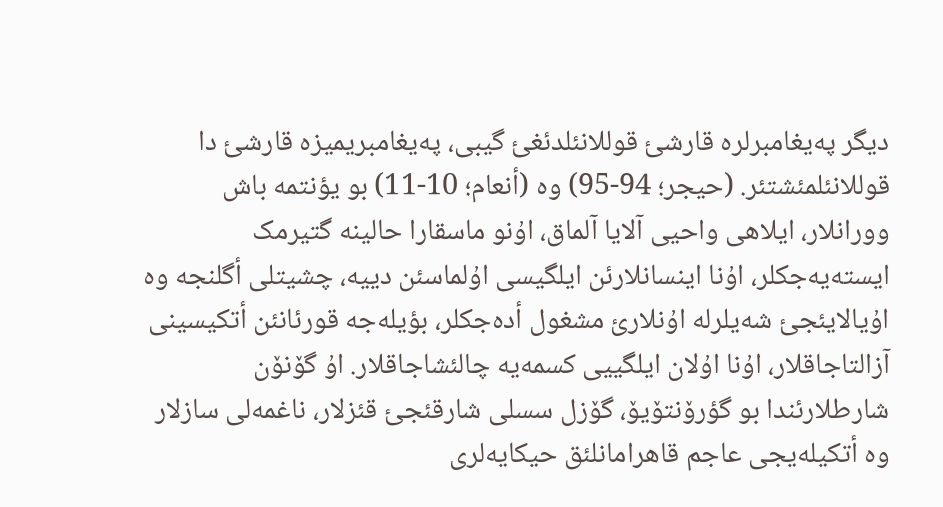دیگر پەیغامبرلرە قارشئ قوللانئلدئغئ گیبی، پەیغامبریمیزە قارشئ دا قوللانئلمئشتئر. (حیجر؛ 94-95) وە (أنعام؛ 10-11) بو یؤنتمە باش وورانلار، ایلاهی واحیی آلایا آلماق، اۇنو ماسقارا حالینە گتیرمک ایستەیەجکلر، اۇنا اینسانلارئن ایلگیسی اۇلماسئن دییە، چشیتلی أگلنجە وە اۇیالایئجئ شەیلرلە اۇنلارئ مشغول أدەجکلر، بؤیلەجە قورئانئن أتکیسینی آزالتاجاقلار، اۇنا اۇلان ایلگییی کسمەیە چالئشاجاقلار. اۇ گۆنۆن شارطلارئندا بو گؤرۆنتۆیۆ، گۆزل سسلی شارقئجئ قئزلار، ناغمەلی سازلار وە أتکیلەیجی عاجم قاهرامانلئق حیکایەلری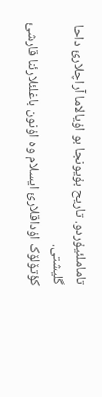تاماملئیۇردو. تاریح بۇیونجا بو اۇیالاما آراچلارئ داحا گلیشتی.
کؤتۆلۆک اۇداقلارئ ایسلام وە اۇنون باغلئلارئنا قارشئ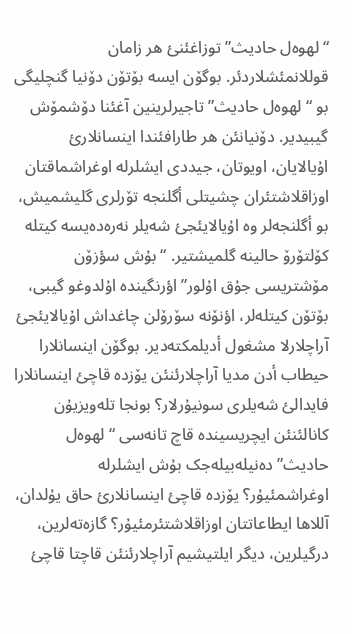“لهوەل حادیث” توزاغئنئ هر زامان قوللانمئشلاردئر. بوگۆن ایسە بۆتۆن دۆنیا گنچلیگی بو “لهوەل حادیث” تاجیرلرینین آغئنا دۆشمۆش گیبیدیر. دۆنیانئن هر طارافئندا اینسانلارئ اۇیالایان، اویوتان، جیددی ایشلرلە اوغراشماقتان اوزاقلاشتئران چشیتلی أگلنجە تۆرلری گلیشمیش، بو أگلنجەلر وە اۇیالایئجئ شەیلر نەرەدەیسە کیتلە کۆلتۆرۆ حالینە گلمیشتیر. “بۇش سؤزۆن مۆشتریسی جۇق اۇلور” اؤرنگیندە اۇلدوغو گیبی، بۆتۆن کیتلەلر، اؤنۆنە سۆرۆلن چاغداش اۇیالایئجئ آراچلارلا مشغول أدیلمکتەدیر. بوگۆن اینسانلارا حیطاب أدن مدیا آراچلارئنئن یۆزدە قاچئ اینسانلارا فایدالئ شەیلری سونیۇرلار؟ بونجا تلەویزیۇن کانالئنئن ایچریسیندە قاچ تانەسی “لهوەل حادیث” دەنیلەبیلەجک بۇش ایشلرلە اوغراشمئیۇر؟ یۆزدە قاچئ اینسانلارئ حاق یۇلدان، آللاها ایطاعاتتان اوزاقلاشتئرمئیۇر؟ گازەتەلرین، درگیلرین، دیگر ایلتیشیم آراچلارئنئن قاچتا قاچئ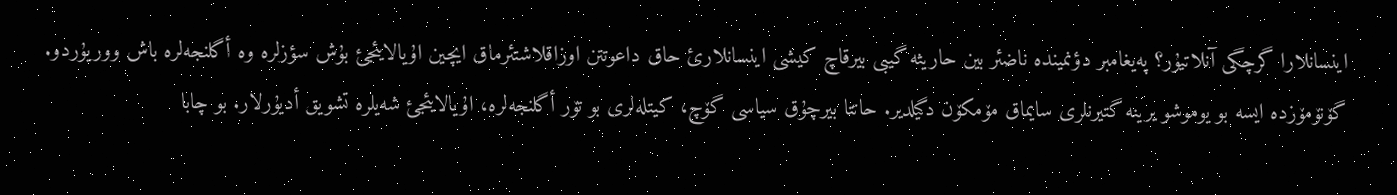اینسانلارا گرچگی آنلاتیۇر؟ پەیغامبر دؤنمیندە ناضئر بین حاریثە گیبی بیرقاچ کیشی اینسانلارئ حاق داعوتتن اوزاقلاشتئرماق ایچین اۇیالایئجئ بۇش سؤزلرە وە أگلنجەلرە باش ووریۇردو.
گۆنۆمۆزدە ایسە بو یوموشو یرینە گتیرنلری سایماق مۆمکۆن دگیلدیر. حاتتا بیرچۇق سیاسی گۆچ، کیتلەلری بو تۆر أگلنجەلرە، اۇیالایئجئ شەیلرە تشویق أدیۇرلار. بو چابا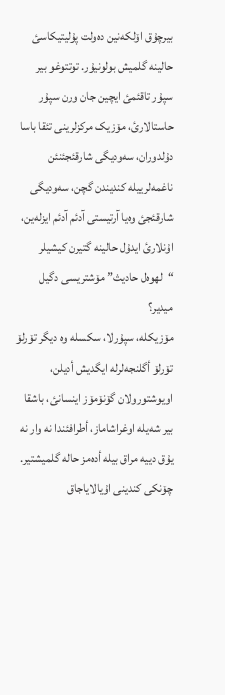بیرچۇق اۆلکەنین دەولت پۇلیتیکاسئ حالینە گلمیش بولونیۇر. توتتوغو بیر سپۇر تاقئمئ ایچین جان ورن سپۇر حاستالارئ، مۆزیک مرکزلرینی تئقا باسا دۇلدوران، سەودیگی شارقئجئنئن ناغمەلرییلە کندیندن گچن، سەودیگی شارقئجئ وەیا آرتیستی آدئم آدئم ایزلەین، اۇنلارئ ایدۇل حالینە گتیرن کیشیلر “لهوەل حادیث” مۆشتریسی دگیل میدیر؟
مۆزیکلە، سپۇرلا، سکسلە وە دیگر تۆرلۆ تۆرلۆ أگلنجەلرلە ایگدیش أدیلن، اویوشتورولان گۆنۆمۆز اینسانئ، باشقا بیر شەیلە اوغراشاماز، أطرافئندا نە وار نە یۇق دییە مراق بیلە أدەمز حالە گلمیشتیر. چۆنکی کندینی اۇیالایاجاق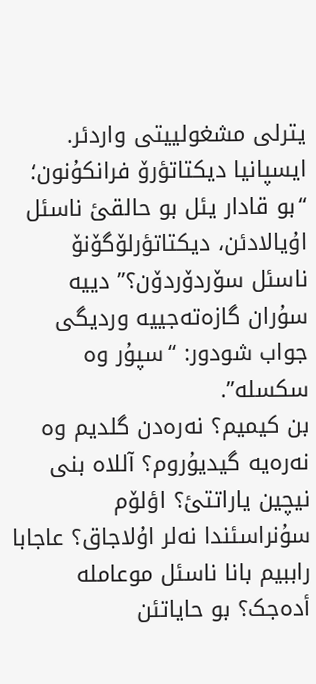یترلی مشغولییتی واردئر. ایسپانیا دیکتاتؤرۆ فرانکۇنون؛ “بو قادار یئل بو حالقئ ناسئل اۇیالادئن، دیکتاتؤرلۆگۆنۆ ناسئل سۆردۆردۆن؟” دییە سۇران گازەتەجییە وردیگی جواب شودور: “سپۇر وە سکسلە”.
بن کیمیم؟ نەرەدن گلدیم وە نەرەیە گیدیۇروم؟ آللاە بنی نیچین یاراتتئ؟ اؤلۆم سۇنراسئندا نەلر اۇلاجاق؟ عاجابا راببیم بانا ناسئل موعاملە أدەجک؟ بو حایاتئن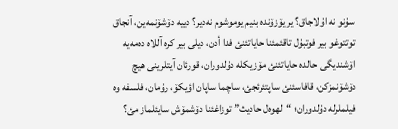سۇنو نە اۇلاجاق؟ یر یۆزۆندە بنیم یوموشوم نەدیر؟ دییە دۆشۆنمەین، آنجاق توتتوغو بیر فوتبۇل تاقئمئنا حایاتئنئ فدا أدن، دیلی بیر کرە آللاە دەمەیە اۆشندیگی حالدە حایاتئنئ مۆزیکلە دۇلدوران، قورئان آیتلرینی هیچ دۆشۆنمزکن، قافاسئنئ ساپتئرئجئ، ساچما ساپان اؤیکۆ، رۇمان، فلسفە وە فیلملرلە دۇلدوران؛ “لهوەل حادیث” توزاغئنا دۆشمۆش سایئلماز مئ؟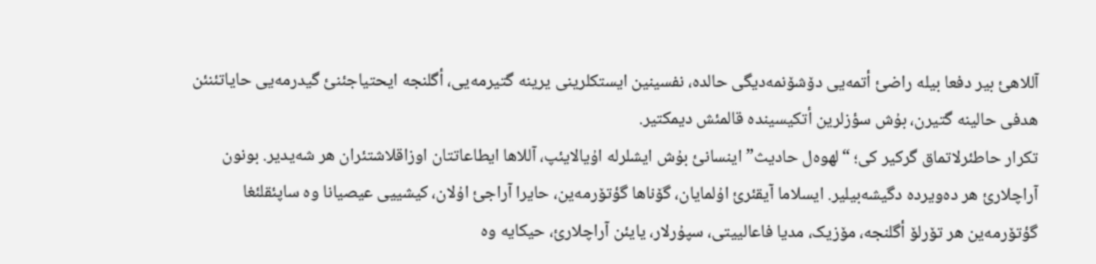آللاهئ بیر دفعا بیلە راضئ أتمەیی دۆشۆنمەدیگی حالدە، نفسینین ایستکلرینی یرینە گتیرمەیی، أگلنجە ایحتیاجئنئ گیدرمەیی حایاتئنئن هدفی حالینە گتیرن، بۇش سؤزلرین أتکیسیندە قالمئش دیمکتیر.
تکرار حاطئرلاتماق گرکیر کی؛ “لهوەل حادیث” اینسانئ بۇش ایشلرلە اۇیالایئپ، آللاها ایطاعاتتان اوزاقلاشتئران هر شەیدیر. بونون آراچلارئ هر دەویردە دگیشەبیلیر. ایسلاما آیقئرئ اۇلمایان، گۆناها گؤتۆرمەین، حایرا آراجئ اۇلان، کیشییی عیصیانا وە ساپئقلئغا گؤتۆرمەین هر تۆرلۆ أگلنجە، مۆزیک، مدیا فاعالییتی، سپۇرلار، یایئن آراچلارئ، حیکایە وە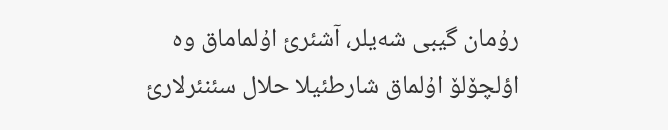رۇمان گیبی شەیلر، آشئرئ اۇلماماق وە اؤلچۆلۆ اۇلماق شارطئیلا حلال سئنئرلارئ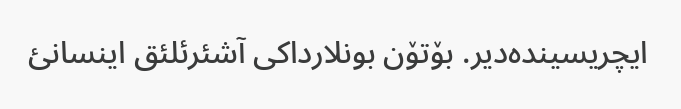ایچریسیندەدیر. بۆتۆن بونلارداکی آشئرئلئق اینسانئ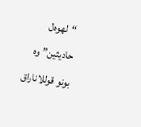“لهوەل حادیثین” وە بونو قوللاناراق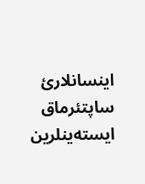اینسانلارئ ساپتئرماق ایستەینلرین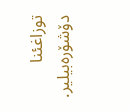توزاغئنا دۆشۆرەبیلیر.